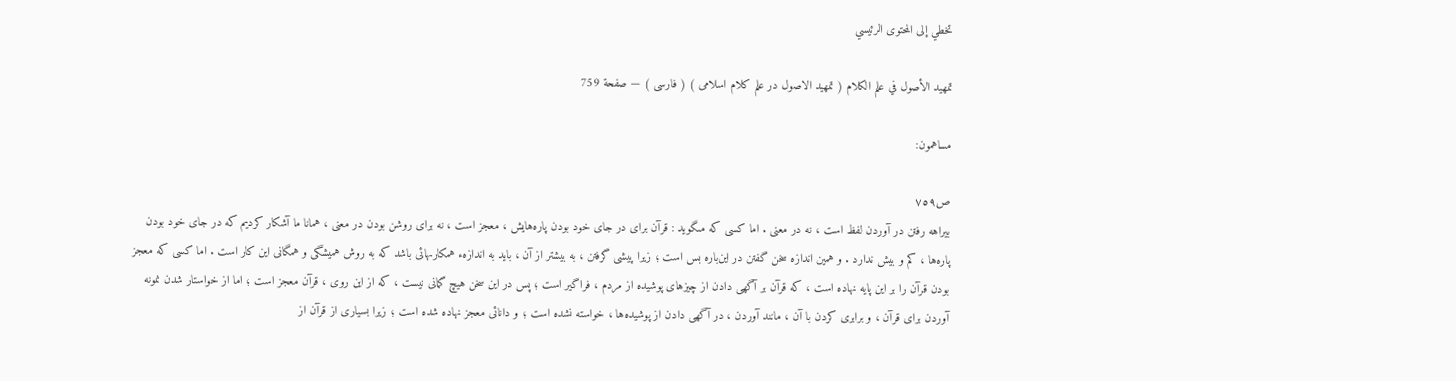تخطي إلى المحتوى الرئيسي

تمهيد الأصول في علم الكلام ( تمهيد الاصول در علم كلام اسلامى ) ( فارسى ) — صفحة 759

مساهمون:

ص٧٥٩
بيراهه رفتن در آوردن لفظ است ، نه در معنى . اما كسى كه مىگويد : قرآن براى در جاى خود بودن پاره‌هايش ، معجز است ، نه براى روشن بودن در معنى ، همانا ما آشكار كرديم كه در جاى خود بودن پاره‌ها ، كم و بيش ندارد . و همين اندازه سخن گفتن در اين‌باره بس است ؛ زيرا پيشى گرفتن ، به بيشتر از آن ، بايد به اندازهء همكارىهائى باشد كه به روش هميشگى و همگانى اين كار است . اما كسى كه معجز بودن قرآن را بر اين پايه نهاده است ، كه قرآن بر آگهى دادن از چيزهاى پوشيده از مردم ، فراگير است ؛ پس در اين سخن هيچ گمانى نيست ، كه از اين روى ، قرآن معجز است ؛ اما از خواستار شدن نمونه آوردن براى قرآن ، و برابرى كردن با آن ، مانند آوردن ، در آگهى دادن از پوشيده‌ها ، خواسته نشده است ؛ و دانائى معجز نهاده شده است ؛ زيرا بسيارى از قرآن از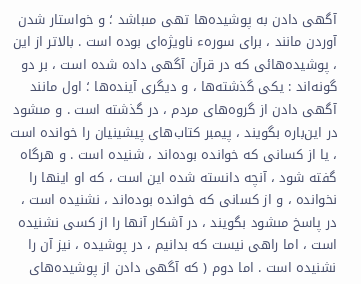آگهى دادن به پوشيده‌ها تهى مىباشد ؛ و خواستار شدن آوردن مانند ، براى سورهء ناويژه‌اى بوده است . بالاتر از اين ، پوشيده‌هائى كه در قرآن آگهى داده شده است ، بر دو گونه‌اند : يكى گذشته‌ها ، و ديگرى آينده‌ها ؛ اول مانند آگهى دادن از گروه‌هاى مردم ، در گذشته است . و مىشود در اين‌باره بگويند ، پيمبر كتاب‌هاى پيشينيان را خوانده است ، يا از كسانى كه خوانده بوده‌اند ، شنيده است . و هرگاه گفته شود ، آنچه دانسته شده اين است ، كه او اينها را نخوانده ، و از كسانى كه خوانده بوده‌اند ، نشنيده است ، در پاسخ مىشود بگويند ، در آشكار آنها را از كسى نشنيده است ، اما راهى نيست كه بدانيم ، در پوشيده ، نيز آن را نشنيده است . اما دوم ( كه آگهى دادن از پوشيده‌هاى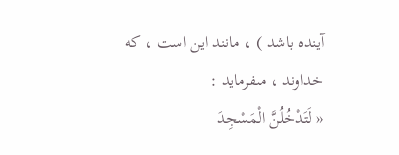آينده باشد ) ، مانند اين است ، كه خداوند ، مىفرمايد :
« لَتَدْخُلُنَّ الْمَسْجِدَ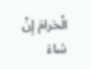الْحَرامَ إِنْ شاءَ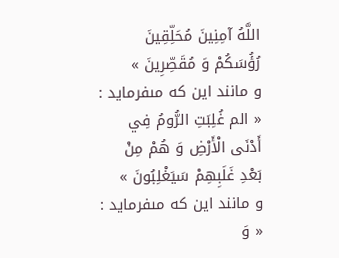اللَّهُ آمِنِينَ مُحَلِّقِينَ رُؤُسَكُمْ وَ مُقَصِّرِينَ »
و مانند اين كه مىفرمايد :
« الم غُلِبَتِ الرُّومُ فِي أَدْنَى الْأَرْضِ وَ هُمْ مِنْ بَعْدِ غَلَبِهِمْ سَيَغْلِبُونَ »
و مانند اين كه مىفرمايد :
« وَ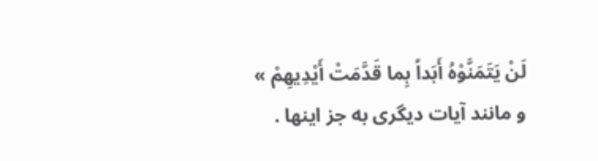لَنْ يَتَمَنَّوْهُ أَبَداً بِما قَدَّمَتْ أَيْدِيهِمْ »
و مانند آيات ديگرى به جز اينها .